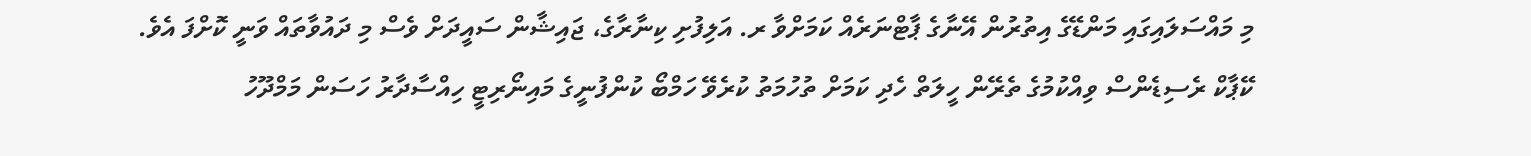މި މައްސަލައިގައި މަންޑޭގެ އިތުރުން އޭނާގެ ޕާޓްނަރެއް ކަމަށްވާ ރ. އަލިފުށި ކިނާރާގެ، ޖައިޝާން ސައީދަށް ވެސް މި ދައުވާތައް ވަނީ ކޮށްފަ އެވެ.
ކޭޕާކް ރެސިޑެންސް ވިއްކުމުގެ ތެރޭން ހީލަތް ހެދި ކަމަށް ތުހުމަތު ކުރެވޭ ހަމްބޯ ކުންފުނީގެ މައިނޯރިޓީ ހިއްސާދާރު ހަސަން މަމްދޫހު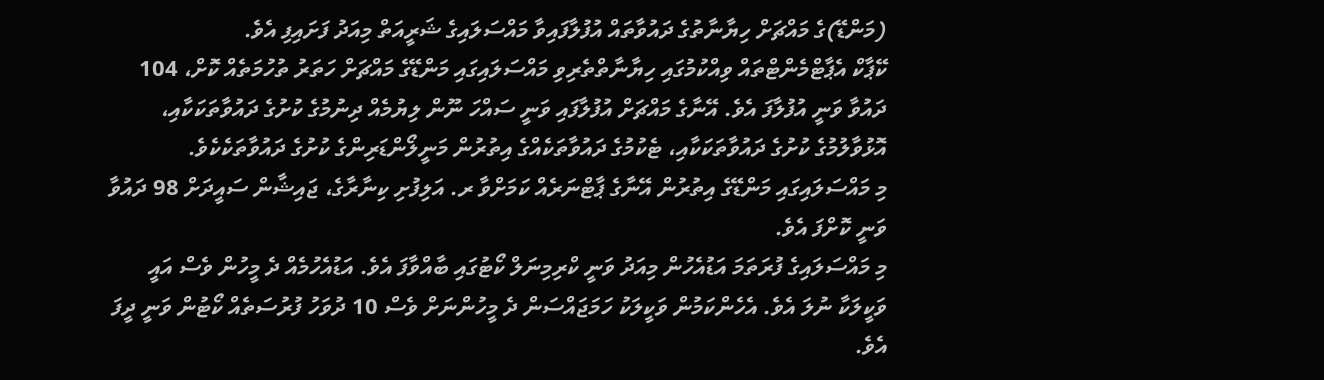(މަންޑޭ)ގެ މައްޗަށް ހިޔާނާތުގެ ދައުވާތައް އުފުލާފައިވާ މައްސަލައިގެ ޝަރީއަތް މިއަދު ފަށައިފި އެވެ.
ކޭޕާކް އެޕާޓްމެންޓްތައް ވިއްކުމުގައި ހިޔާނާތްތެރިވި މައްސަލައިގައި މަންޑޭގެ މައްޗަށް ހަތަރު ތުހުމަތެއް ކޮށް، 104 ދައުވާ ވަނީ އުފުލާފަ އެވެ. އޭނާގެ މައްޗަށް އުފުލާފައި ވަނީ ސައްހަ ނޫން ލިޔުމެއް ދިނުމުގެ ކުށުގެ ދައުވާތަކަކާއި، އޮޅުވާލުމުގެ ކުށުގެ ދައުވާތަކަކާއި، ޓެކުމުގެ ދައުވާތަކެއްގެ އިތުރުން މަނީލޯންޑަރިންގެ ކުށުގެ ދައުވާތަކެކެވެ.
މި މައްސަލައިގައި މަންޑޭގެ އިތުރުން އޭނާގެ ޕާޓްނަރެއް ކަމަށްވާ ރ. އަލިފުށި ކިނާރާގެ، ޖައިޝާން ސައީދަށް 98 ދައުވާ ވަނީ ކޮށްފަ އެވެ.
މި މައްސަލައިގެ ފުރަތަމަ އަޑުއެހުން މިއަދު ވަނީ ކްރިމިނަލް ކޯޓުގައި ބާއްވާފަ އެވެ. އަޑުއެހުމެއް ދެ މީހުން ވެސް އައީ ވަކީލަކާ ނުލަ އެވެ. އެހެންކަމުން ވަކީލަކު ހަމަޖައްސަން ދެ މީހުންނަށް ވެސް 10 ދުވަހު ފުރުސަތެއް ކޯޓުން ވަނީ ދީފަ އެވެ.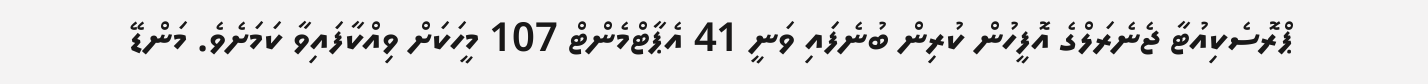ޕްރޮސެކިއުޓާ ޖެނެރަލްގެ އޮފީހުން ކުރިން ބުނެފައި ވަނީ 41 އެޕާޓްމެންޓް 107 މީހަކަށް ވިއްކާފައިވާ ކަމަށެވެ. މަންޑޭ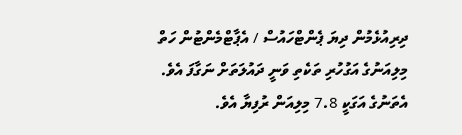ދިރިއުޅެމުން ދިޔަ ޕެންޓްހައުސް / އެޕާޓްމެންޓުން ހަތް މިލިއަނުގެ އަގުހުރި ތަކެތި ވަނީ ދައުލަތަށް ނަގާފަ އެވެ. އެތަނުގެ އަގަކީ 7.8 މިލިއަން ރުފިޔާ އެވެ.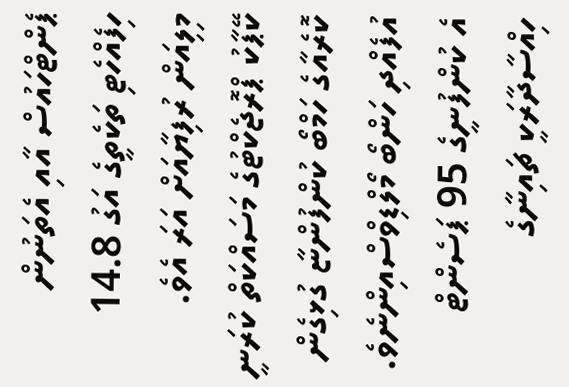ޕެންޓްހައުސް އާއި އެތަނުން ހިފެއްހެޓި ތަކެތީގެ އަގު 14.8 މިލިއަން ރުފިޔާއަށް އަރަ އެވެ.
ކޭޕާކު ޕްރޮޖެކްޓުގެ މަސައްކަތް ކުރަނީ ކޮރެއާގެ ހަމްބޯ ކުންފުންޏާ ގުޅިގެން އުފެއްދި ހަންބޯ މޯލްޑިވްސްއިންނެވެ. އެ ކުންފުނީގެ 95 ޕަސެންޓް ހިއްސާދާރަކީ ޗައިނާގެ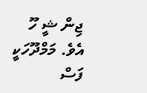ޖިން ޝީ ހޫ އެވެ. މަމްދޫހަކީ ފަސް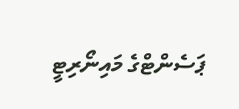ޕަސެންޓްގެ މައިނޯރިޓީ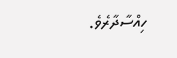ހިއްސާދާރެވެ.